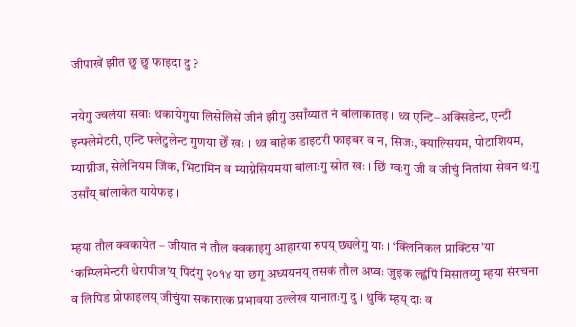जीपाखें झीत छु छु फाइदा दु ?

नयेगु ज्वलंया सवाः थकायेगुया लिसेलिसें जीनं झीगु उसाँय्यात नं बांलाकातइ । थ्व एन्टि–अक्सिडेन्ट, एन्टी इन्फ्लेमेटरी, एन्टि फ्लेटुलेन्ट गुणया छेँ खः । थ्व बाहेक डाइटरी फाइबर व न, सिजः, क्याल्सियम, पोटाशियम, म्याग्नीज, सेलेनियम जिंक, भिटामिन व म्याग्नेसियमया बांलाःगु स्रोत खः । छिं ग्वःगु जी व जीचुं नितांया सेवन थःगु उसाँय् बांलाकेत यायेफइ ।

म्हया तौल क्वकायेत – जीयात नं तौल क्वकाइगु आहारया रुपय् छ्यलेगु याः । ‘क्लिनिकल प्राक्टिस’या ‘कम्प्लिमेन्टरी थेरापीज’य् पिदंगु २०१४ या छगू अध्ययनय् तसकं तौल अप्वः जुइक ल्ह्वंपिं मिसातय्गु म्हया संरचना व लिपिड प्रोफाइलय् जीचुंया सकारात्क प्रभावया उल्लेख यानातःगु दु । थुकिं म्हय् दाः व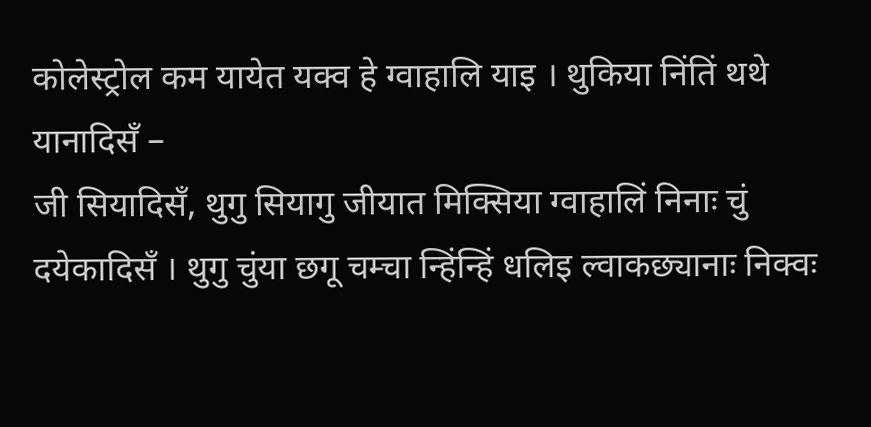कोलेस्ट्रोल कम यायेत यक्व हे ग्वाहालि याइ । थुकिया निंतिं थथे यानादिसँ –
जी सियादिसँ, थुगु सियागु जीयात मिक्सिया ग्वाहालिं निनाः चुं दयेकादिसँ । थुगु चुंया छगू चम्चा न्हिंन्हिं धलिइ ल्वाकछ्यानाः निक्वः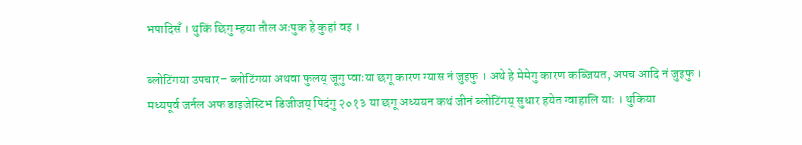भपादिसँ । थुकिं छिगु म्हया तौल अःपुक हे कुहां वइ ।

ब्लोटिंगया उपचार– ब्लोटिंगया अथवा फुलय् जूगु प्वाःया छगू कारण ग्यास नं जुइफु । अथे हे मेमेगु कारण कब्जियत, अपच आदि नं जुइफु । मध्यपूर्व जर्नल अफ डाइजेस्टिभ डिजीजय् पिदंगु २०१३ या छगू अध्ययन कथं जीनं ब्लोटिंगय् सुधार हयेत ग्वाहालि याः । थुकिया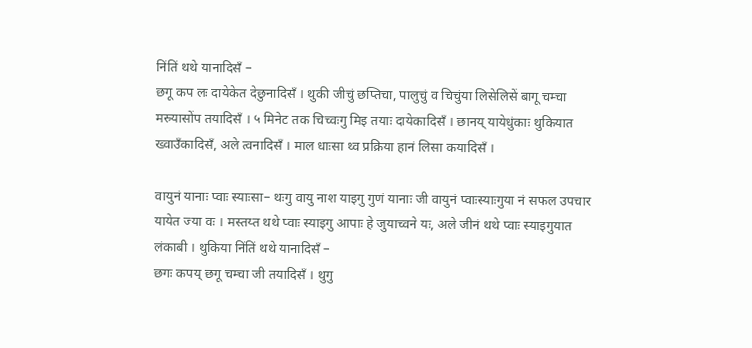निंतिं थथे यानादिसँ –
छगू कप लः दायेकेत देछुनादिसँ । थुकी जीचुं छप्तिचा, पालुचुं व चिचुंया लिसेलिसें बागू चम्चा मस्र्यासोंप तयादिसँ । ५ मिनेट तक चिच्वःगु मिइ तयाः दायेकादिसँ । छानय् यायेधुंकाः थुकियात ख्वाउँकादिसँ, अले त्वनादिसँ । माल धाःसा थ्व प्रक्रिया हानं लिसा कयादिसँ ।

वायुनं यानाः प्वाः स्याःसा– थःगु वायु नाश याइगु गुणं यानाः जी वायुनं प्वाःस्याःगुया नं सफल उपचार यायेत ज्या वः । मस्तय्त थथे प्वाः स्याइगु आपाः हे जुयाच्वने यः, अले जीनं थथे प्वाः स्याइगुयात लंकाबी । थुकिया निंतिं थथे यानादिसँ –
छगः कपय् छगू चम्चा जी तयादिसँ । थुगु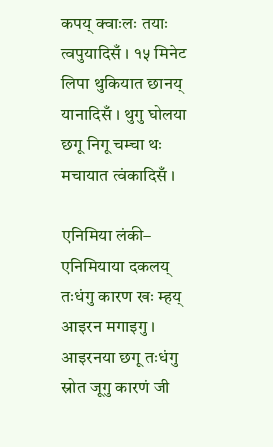कपय् क्वाःलः तयाः त्वपुयादिसँ । १५ मिनेट लिपा थुकियात छानय् यानादिसँ । थुगु घोलया छगू निगू चम्चा थः मचायात त्वंकादिसँ ।

एनिमिया लंकी– एनिमियाया दकलय् तःधंगु कारण खः म्हय् आइरन मगाइगु । आइरनया छगू तःधंगु स्रोत जूगु कारणं जी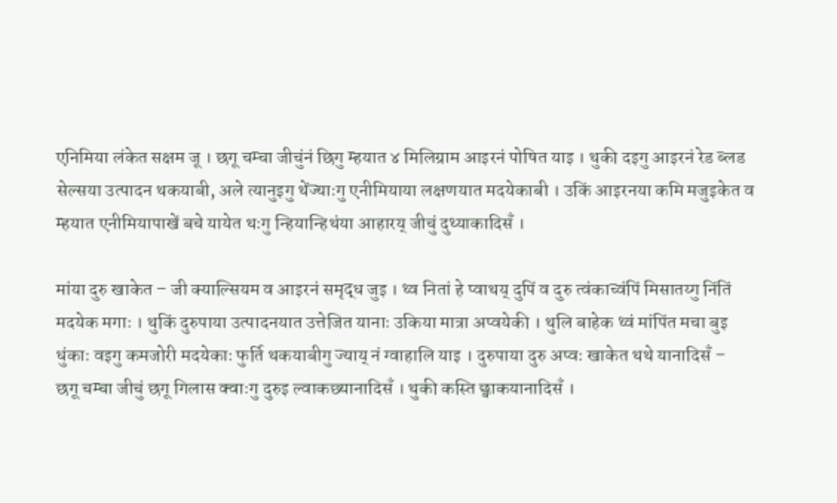एनिमिया लंकेत सक्षम जू । छगू चम्चा जीचुंनं छिगु म्हयात ४ मिलिग्राम आइरनं पोषित याइ । थुकी दइगु आइरनं रेड ब्लड सेल्सया उत्पादन थकयाबी, अले त्यानुइगु थेंज्याःगु एनीमियाया लक्षणयात मदयेकाबी । उकिं आइरनया कमि मजुइकेत व म्हयात एनीमियापाखें बचे यायेत थःगु न्हियान्हिथंया आहारय् जीचुं दुथ्याकादिसँ ।

मांया दुरु खाकेत – जी क्याल्सियम व आइरनं समृद्ध जुइ । थ्व नितां हे प्वाथय् दुपिं व दुरु त्वंकाच्वंपिं मिसातय्गु निंतिं मदयेक मगाः । थुकिं दुरुपाया उत्पादनयात उत्तेजित यानाः उकिया मात्रा अप्वयेकी । थुलि बाहेक थ्वं मांपिंत मचा बुइ धुंकाः वइगु कमजोरी मदयेकाः फुर्ति थकयाबीगु ज्याय् नं ग्वाहालि याइ । दुरुपाया दुरु अप्वः खाकेत थथे यानादिसँ –
छगू चम्चा जीचुं छगू गिलास क्वाःगु दुरुइ ल्वाकछ्यानादिसँ । थुकी कस्ति छ्वाकयानादिसँ ।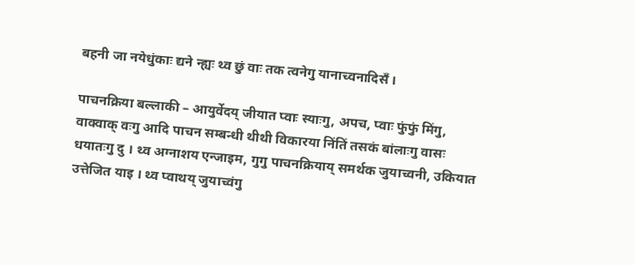बहनी जा नयेधुंकाः द्यने न्ह्यः थ्व छुं वाः तक त्वनेगु यानाच्वनादिसँ ।

पाचनक्रिया बल्लाकी – आयुर्वेदय् जीयात प्वाः स्याःगु, अपच, प्वाः फुंफुं मिंगु, वाक्वाक् वःगु आदि पाचन सम्बन्धी थीथी विकारया निंतिं तसकं बांलाःगु वासः धयातःगु दु । थ्व अग्नाशय एन्जाइम, गुगु पाचनक्रियाय् समर्थक जुयाच्वनी, उकियात उत्तेजित याइ । थ्व प्वाथय् जुयाच्वंगु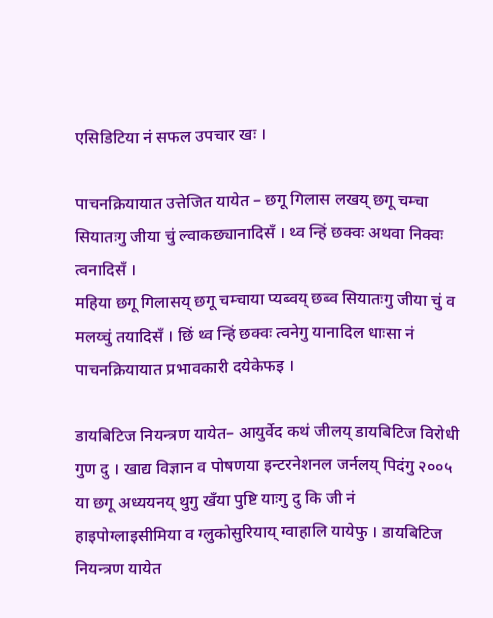एसिडिटिया नं सफल उपचार खः ।

पाचनक्रियायात उत्तेजित यायेत – छगू गिलास लखय् छगू चम्चा सियातःगु जीया चुं ल्वाकछ्यानादिसँ । थ्व न्हिं छक्वः अथवा निक्वः त्वनादिसँ ।
महिया छगू गिलासय् छगू चम्चाया प्यब्वय् छब्व सियातःगु जीया चुं व मलय्चुं तयादिसँ । छिं थ्व न्हिं छक्वः त्वनेगु यानादिल धाःसा नं पाचनक्रियायात प्रभावकारी दयेकेफइ ।

डायबिटिज नियन्त्रण यायेत– आयुर्वेद कथं जीलय् डायबिटिज विरोधी गुण दु । खाद्य विज्ञान व पोषणया इन्टरनेशनल जर्नलय् पिदंगु २००५ या छगू अध्ययनय् थुगु खँया पुष्टि याःगु दु कि जी नं हाइपोग्लाइसीमिया व ग्लुकोसुरियाय् ग्वाहालि यायेफु । डायबिटिज नियन्त्रण यायेत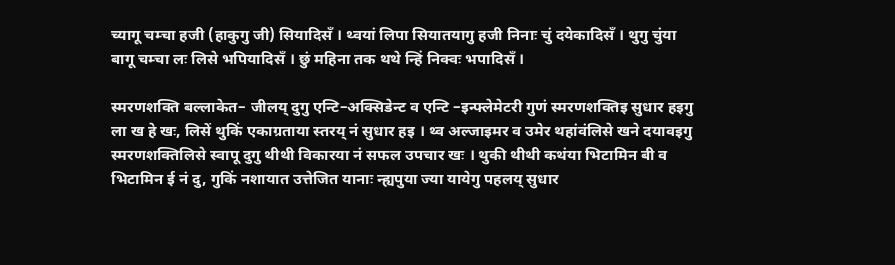च्यागू चम्चा हजी (हाकुगु जी) सियादिसँ । थ्वयां लिपा सियातयागु हजी निनाः चुं दयेकादिसँ । थुगु चुंया बागू चम्चा लः लिसे भपियादिसँ । छुं महिना तक थथे न्हिं निक्वः भपादिसँ ।

स्मरणशक्ति बल्लाकेत– जीलय् दुगु एन्टि–अक्सिडेन्ट व एन्टि –इन्फ्लेमेटरी गुणं स्मरणशक्तिइ सुधार हइगु ला ख हे खः, लिसें थुकिं एकाग्रताया स्तरय् नं सुधार हइ । थ्व अल्जाइमर व उमेर थहांवंलिसे खने दयावइगु स्मरणशक्तिलिसे स्वापू दुगु थीथी विकारया नं सफल उपचार खः । थुकी थीथी कथंया भिटामिन बी व भिटामिन ई नं दु, गुकिं नशायात उत्तेजित यानाः न्ह्यपुया ज्या यायेगु पहलय् सुधार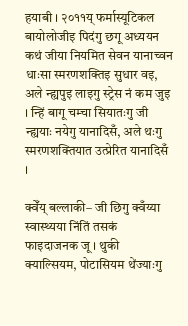हयाबी । २०११य् फर्मास्यूटिकल बायोलोजीइ पिदंगु छगू अध्ययन कथं जीया नियमित सेवन यानाच्वन धाःसा स्मरणशक्तिइ सुधार वइ, अले न्ह्यपुइ लाइगु स्ट्रेस नं कम जुइ । न्हिं बागू चम्चा सियातःगु जी न्ह्ययाः नयेगु यानादिसँ, अले थःगु स्मरणशक्तियात उत्प्रेरित यानादिसँ ।

क्वेँय् बल्लाकी– जी छिगु क्वँय्या स्वास्थ्यया निंतिं तसकं फाइदाजनक जू । थुकी क्याल्सियम, पोटासियम थेंज्याःगु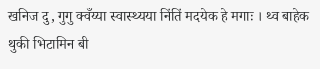खनिज दु, गुगु क्वँय्या स्वास्थ्यया निंतिं मदयेक हे मगाः । थ्व बाहेक थुकी भिटामिन बी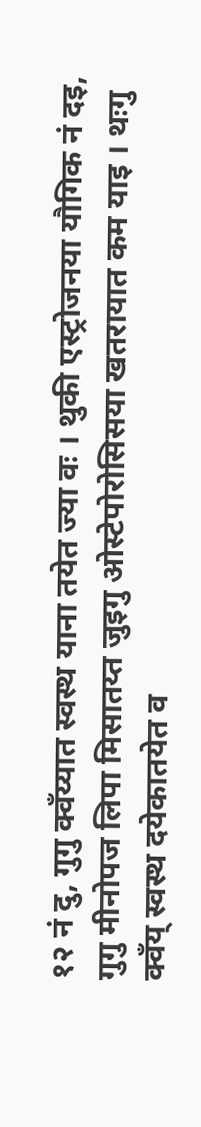१२ नं दु, गुगु क्वँय्यात स्वस्थ याना तयेत ज्या वः । थुकी एस्ट्रोजनया यौगिक नं दइ, गुगु मीनोपज लिपा मिसातय्त जुइगु ओस्टेपोरोसिसया खतरायात कम याइ । थःगु क्वँय् स्वस्थ दयेकातयेत व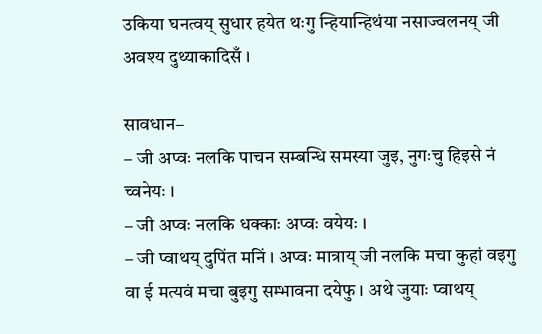उकिया घनत्वय् सुधार हयेत थःगु न्हियान्हिथंया नसाज्वलनय् जी अवश्य दुथ्याकादिसँ ।

सावधान–
– जी अप्वः नलकि पाचन सम्बन्धि समस्या जुइ, नुगःचु हिइसे नं च्वनेयः ।
– जी अप्वः नलकि धक्काः अप्वः वयेयः ।
– जी प्वाथय् दुपिंत मनिं । अप्वः मात्राय् जी नलकि मचा कुहां वइगु वा ई मत्यवं मचा बुइगु सम्भावना दयेफु । अथे जुयाः प्वाथय्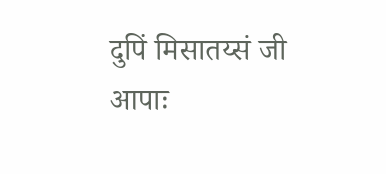दुपिं मिसातय्सं जी आपाः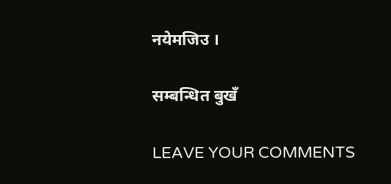नयेमजिउ ।

सम्बन्धित बुखँ

LEAVE YOUR COMMENTS